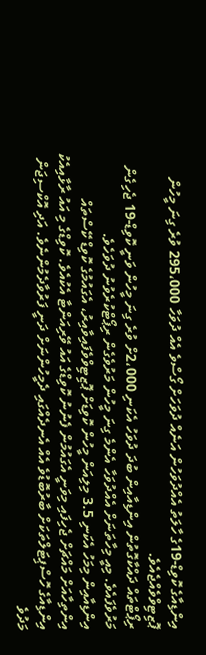އިންޑިއާގެ ކޮވިޑް-19ގެ ހާލަތު އެއްދުވަހުން އަނެއް ދުވަހަށް ގޯސްވެ އެއް ދުވަހާ 295،000 ވުރެ ގިނަ މީހުން ޕޮޒިޓިވްވެއްޖެއެވެ.
ރިޕޯޓްތައް ދައްކާގޮތުން އިންޑިއާއިން ބުދަ ދުވަހު އެކަނި 2،000ށް ވުރެ ގިނަ މީހުން ވަނީ ކޮވިޑް-19 ޖެހިގެން މަރުވެފައެވެ. މިއީ މިހާތަނަށް އެއްދުވަހާ އެންމެ ގިނަ މީހުން މަރުވެގެން ރިޕޯޓްކުރެވުނު ދުވަހެވެ.
އިންޑިއާއިން މިމަހު އެކަނި 3.5 މިލިއަން މީހުން ކޮވިޑަށް ޕޮޒިޓިވްވެފައިވާއިރު، އެގައުމުގެ ކޮވިޑް ކޭސްތައް އިންތިހާއަށް މައްޗަށް ޖެހިފައި މިވަނީ އެގައުމުން ފެނުނު ކޮވިޑްގެ އައު ވޭރިއަންޓާ އެކުއެވެ. ކޮވިޑްގެ މި އައު ރާޅާއިއެކު އިންޑިއާގެ ހޮސްޕިޓަލްތަކަށް ބާރުބޮޑުވެ އެއް އެނދެއްގައި ދެމީހުންނަށް ދަނީ ފަރުވާދެމުންނެވެ. އަދި އޮކްސިޖަން މަދުވެ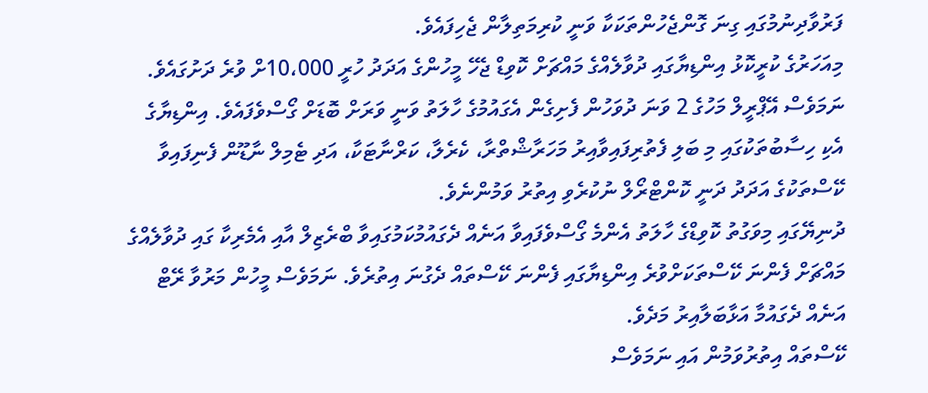ފަރުވާދިނުމުގައި ގިނަ ގޮންޖެހުންތަކަކާ ވަނީ ކުރިމަތިލާން ޖެހިފައެވެ.
މިއަހަރުގެ ކުރީކޮޅު އިންޑިޔާގައި ދުވާލެއްގެ މައްޗަށް ކޮވިޑް ޖެހޭ މީހުންގެ އަދަދު ހުރީ 10،000ށް ވުރެ ދަށުގައެވެ. ނަމަވެސް އޭޕްރީލް މަހުގެ 2 ވަނަ ދުވަހުން ފެށިގެން އެގައުމުގެ ހާލަތު ވަނީ ވަރަށް ބޮޑަށް ގޯސްވެފައެވެ. އިންޑިޔާގެ އެކި ހިސާބުތަކުގައި މި ބަލި ފެތުރިފައިވާއިރު މަހަރާޝްތްރާ، ކެރެލާ، ކަރްނާޓަކާ، އަދި ޓެމިލް ނާޑޫން ފެނިފައިވާ ކޭސްތަކުގެ އަދަދު ދަނީ ކޮންޓްރޯލް ނުކުރެވި އިތުރު ވަމުންނެވެ.
ދުނިޔޭގައި މިވަގުތު ކޮވިޑްގެ ހާލަތު އެންމެ ގޯސްވެފައިވާ އަނެއް ދެގައުމުކަމުގައިވާ ބްރެޒިލް އާއި އެމެރިކާ ގައި ދުވާލެއްގެ މައްޗަށް ފެންނަ ކޭސްތަކަށްވުރެ އިންޑިޔާގައި ފެންނަ ކޭސްތައް ދެގުނަ އިތުރެވެ. ނަމަވެސް މީހުން މަރުވާ ރޭޓް އަނެއް ދެގައުމާ އަޅާބަލާއިރު މަދެވެ.
ކޭސްތައް އިތުރުވަމުން އައި ނަމަވެސް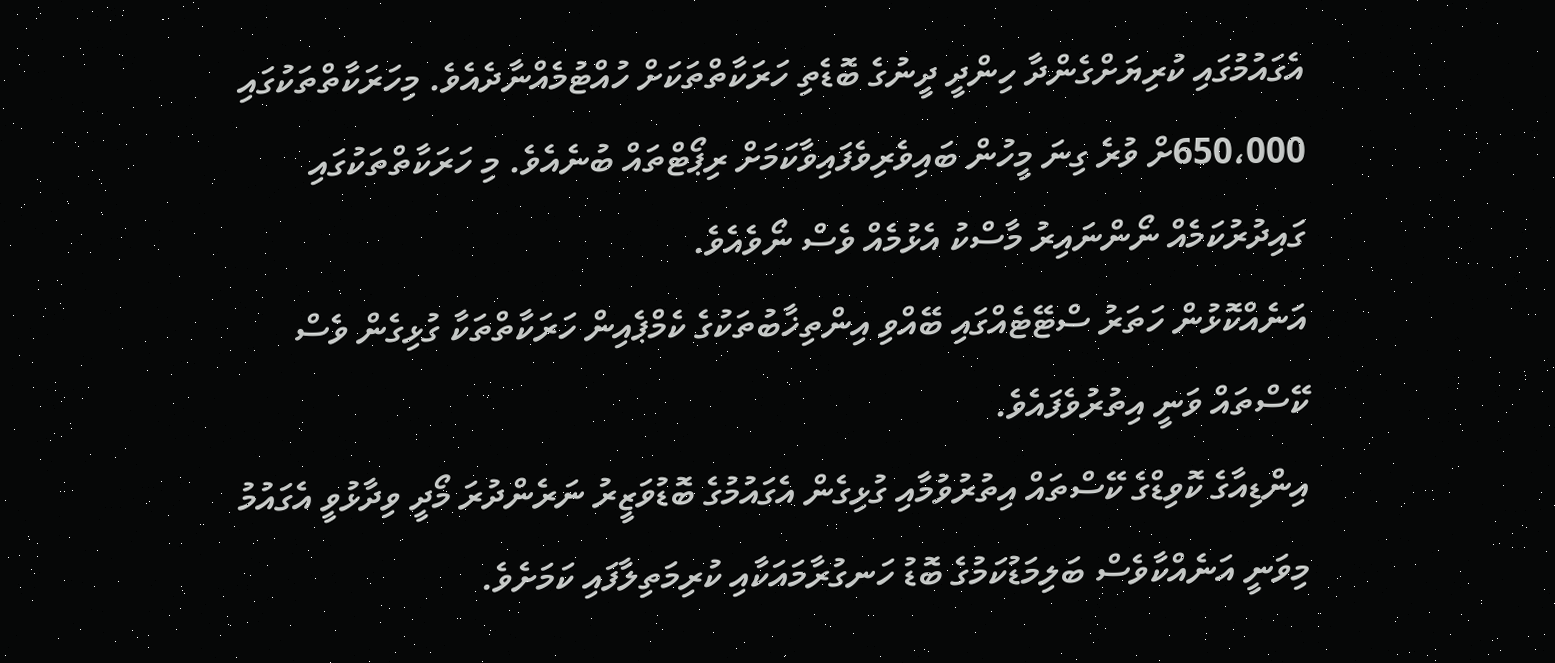އެގައުމުގައި ކުރިޔަށްގެންދާ ހިންދީ ދީނުގެ ބޮޑެތި ހަރަކާތްތަކަށް ހުއްޓުމެއްނާދެއެވެ. މިހަރަކާތްތަކުގައި 650،000ށް ވުރެ ގިނަ މީހުން ބައިވެރިވެފައިވާކަމަށް ރިޕޯޓްތައް ބުނެއެވެ. މި ހަރަކާތްތަކުގައި ގައިދުރުކަމެއް ނޯންނައިރު މާސްކު އެޅުމެއް ވެސް ނޯވެއެވެ.
އަނެއްކޮޅުން ހަތަރު ސްޓޭޓެއްގައި ބޭއްވި އިންތިޚާބުތަކުގެ ކެމްޕެއިން ހަރަކާތްތަކާ ގުޅިގެން ވެސް ކޭސްތައް ވަނީ އިތުރުވެފައެވެ.
އިންޑިއާގެ ކޮވިޑްގެ ކޭސްތައް އިތުރުވުމާއި ގުޅިގެން އެގައުމުގެ ބޮޑުވަޒީރު ނަރެންދުރަ މޯދީ ވިދާޅުވީ އެގައުމު މިވަނީ އަނެއްކާވެސް ބަލިމަޑުކަމުގެ ބޮޑު ހަނގުރާމައަކާއި ކުރިމަތިލާފައި ކަމަށެވެ.